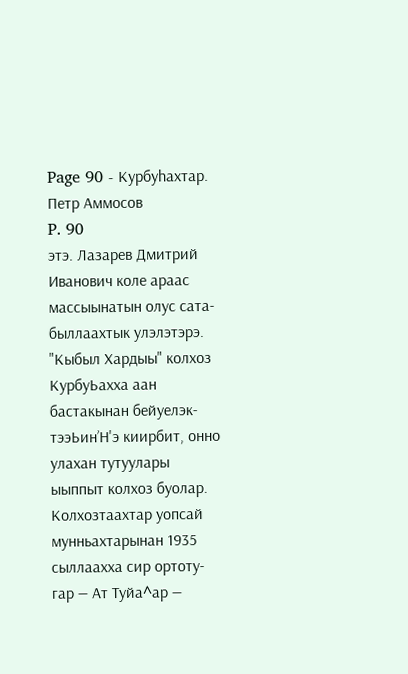Page 90 - Курбуһахтар. Петр Аммосов
P. 90
этэ. Лазарев Дмитрий Иванович коле араас массыынатын олус сата-
быллаахтык улэлэтэрэ.
"Кыбыл Хардыы" колхоз КурбуЬахха аан бастакынан бейуелэк-
тээЬин’Н'э киирбит, онно улахан тутуулары ыыппыт колхоз буолар.
Колхозтаахтар уопсай мунньахтарынан 1935 сыллаахха сир ортоту-
гар — Ат Туйа^ар —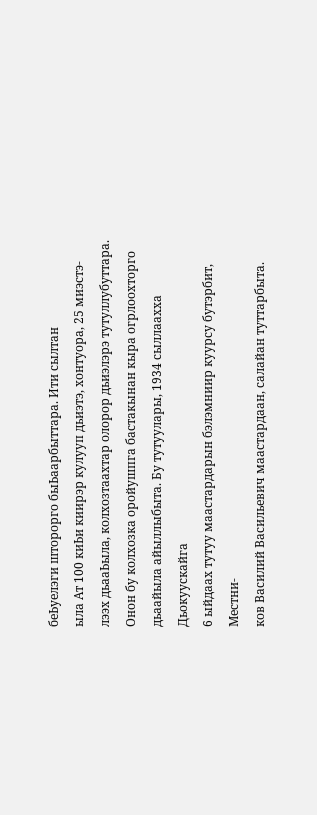беЬуелэги шторорго быЬаарбыттара. Ити сылтан
ыла Ат 100 киЬи киирэр кулууп дьиэтэ, хонтуора, 25 миэстэ-
лээх дьааЬыла, колхозтаахтар олорор дьиэлэрэ тутуллубуттара.
Онон бу колхозка оройушпга бастакынан кыра огрлоохторго
дьаайыла айыллыбыта. Бу тутуулары, 1934 сыллаахха Дьокуускайга
6 ыйдаах тутуу маастардарын бэлэмниир куурсу бутэрбит, Местни-
ков Василий Васильевич маастардаан, салайан туттарбыта.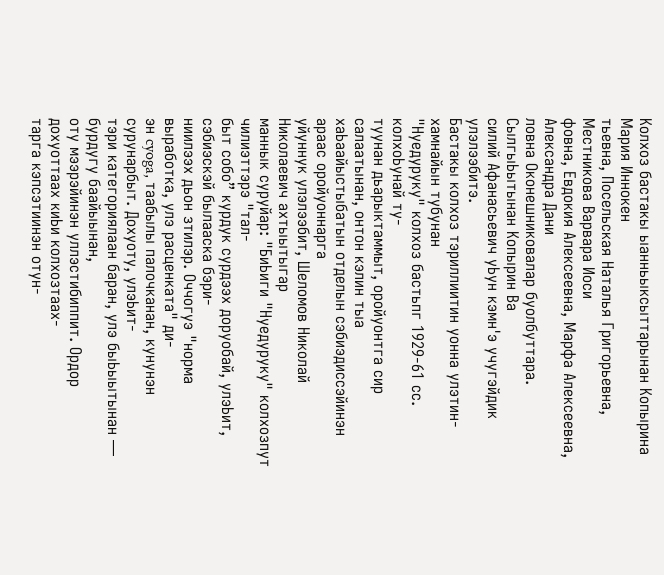Колхоз бастакы ыанньыксыттарынан Копырина Мария Иннокен
тьевна, Посельская Наталья Григорьевна, Местникова Варвара Иоси
фовна, Евдокия Алексеевна, Марфа Алексеевна, Александра Дани
ловна Оконешниковалар буолбуттара. СылгыЬытынан Копырин Ва
силий Афанасьевич уЬун кэмн'э учугэйдик улэлээбитэ.
Бастакы колхоз тэриллиитин уонна улэтин-хамнайын тубунан
"Нуедуруку" колхоз бастьпг 1929-61 сс. колхоЬунай ту-
туунан дьарыктаммыт, оройуонтга сир салаатынан, онтон кэлин тыа
хаЬаайыстыбатын отделын сэбиэдиссэйинэн араас оройуоннарга
уйуннук улэлээбит, Шеломов Николай Николаевич ахтыытыгар
маннык суруйар: "БиЬиги "Нуедуруку" колхозпут чилиэттэрэ "тал-
быт собо” курдук сурдээх доруобай, улэЬит, сэбиэскэй былааска бэри-
ниилээх дьон зтилэр. Оччогуэ "норма выработка, улэ расценката" ди-
эн cyoga, таабылы палочканан, кунунэн сурунарбыт. Дохуоту, улэЬит-
тэри категориялаан баран, улэ быЬыытынан — бурдугу баайыынан,
оту мээрэйинэн уллэстибиппит. Ордор дохуоттаах киЬи колхозтаах-
тарга кэпсэтиинэн отун-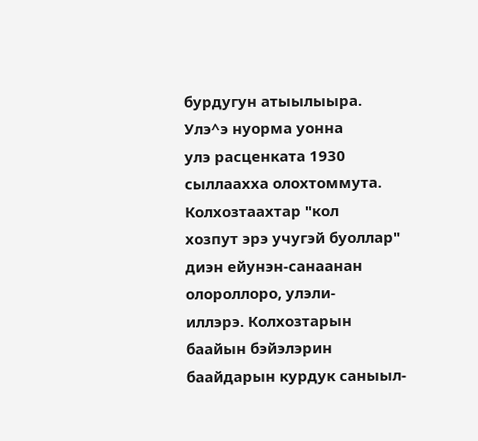бурдугун атыылыыра. Улэ^э нуорма уонна
улэ расценката 1930 сыллаахха олохтоммута. Колхозтаахтар "кол
хозпут эрэ учугэй буоллар" диэн ейунэн-санаанан олороллоро, улэли-
иллэрэ. Колхозтарын баайын бэйэлэрин баайдарын курдук саныыл-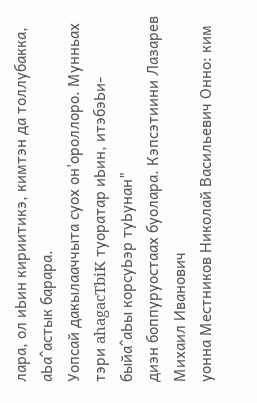лара, ол иЬин кириитикэ, кимтэн да толлубакка, аЬа^астык барара.
Уопсай дакылааччыта суох он'ороллоро. Мунньах
тэри ahagacTbiK туоратар иЬин, итэбэЬи-быйа^аЬы корсуЬэр туЬунан"
диэн боппуруостаах буолара. Кэпсэтиини Лазарев Михаил Иванович
уонна Местников Николай Васильевич Онно: ким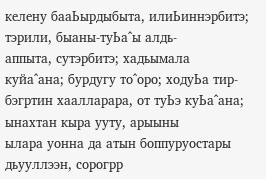келену бааЬырдыбыта, илиЬиннэрбитэ; тэрили, быаны-туЬа^ы алдь-
аппыта, сутэрбитэ; хадьымала куйа^ана; бурдугу то^оро; ходуЬа тир-
бэгртин хаалларара, от туЬэ куЬа^ана; ынахтан кыра ууту, арыыны
ылара уонна да атын боппуруостары дьууллээн, сорогрр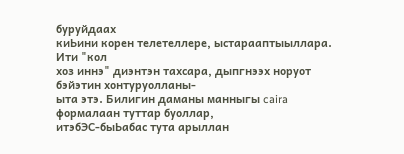буруйдаах
киЬини корен телетеллере, ыстарааптыыллара. Ити "кол
хоз иннэ" диэнтэн тахсара, дыпгнээх норуот бэйэтин хонтуруолланы-
ыта этэ. Билигин даманы манныгы caira формалаан туттар буоллар,
итэбЭС-быЬабас тута арыллан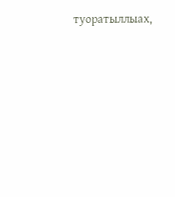туоратыллыах,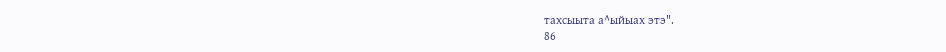тахсыыта а^ыйыах этэ".
86